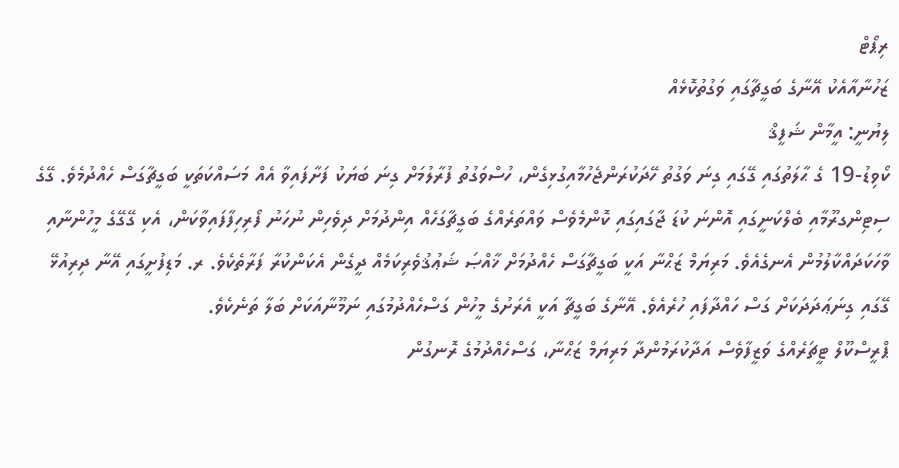ރިޕޯޓް
ޒަހުނާއާއެކު އޭނާގެ ބަގީޗާގައި ވަގުތުކޮޅެއް
ލިޔުނީ: އީމާން ޝަފީޤް
ކޯވިޑު-19 ގެ ޙާލަތުގައި ގޭގައި ގިނަ ވަގުތު ހޭދަކުރަންޖެހުމާއިގުޅިގެން، ހުސްވަގުތު ފުރާލުމަށް ގިނަ ބަޔަކު ފަށާފައިވާ އެއް މަސައްކަތަކީ ބަގީޗާގަސް ހެއްދުމެވެ. ގޭގެ ސިޓިންގރޫމާއި ބެލްކަނީގައި އޮންނަ ކުޑަ ޖާގައިގައި ކޮންމެވެސް ވައްތަރެއްގެ ބަގީޗާގަހެއް އިންދުމަށް ދިވެހިން ނުހަނު ފޯރިހިފާފައިވާކަން، އެކި ގޭގޭގެ މީހުންނާއި ވާހަކަދައްކާލުމުން އެނގެއެވެ. މަރިޔަމް ޒަޙްނާ އަކީ ބަގީޗާގަސް ހެއްދުމަށް ޚާއްޞަ ޝަޢުޤުވެރިކަމެއް ދީގެން އެކަންކުރާ ފަރާތެކެވެ. ރ. މަޑިފުށީގައި އޭނާ ދިރިއުޅޭ ގޭގައި ގިނަޢަދަދަކަށް ގަސް ހައްދާފައި ހުރެއެވެ. އޭނާގެ ބަގީޗާ އަކީ އެރަށުގެ މީހުން ގަސްހެއްދުމުގައި ނަމޫނާއަކަށް ބަލާ ތަނެކެވެ.
ޕްރީސްކޫލް ޓީޗަރެއްގެ ވަޒީފާވެސް އަދާކުރަމުންދާ މަރިޔަމް ޒަޙްނާ، ގަސްހެއްދުމުގެ ރޮނގުން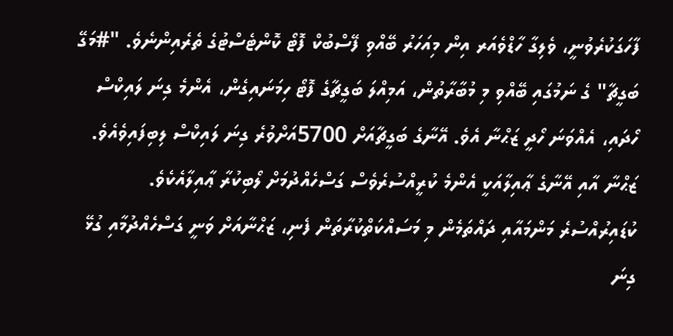ފާހަގަކުރެވުނީ، ވެލިގާ ހާޑްވެއަރ އިން މިއަހަރު ބޭއްވި ފޭސްބުކް ފޮޓޯ ކޮންޓެސްޓުގެ ތެރެއިންނެވެ. "#މަގޭ ބަގީޗާ" ގެ ނަމުގައި ބޭއްވި މި މުބާރާތުން، އަމިއްލަ ބަގީޗާގެ ފޮޓޯ ހިމަނައިގެން، އެންމެ ގިނަ ލައިކްސް ހޯދައި، އެއްވަނަ ހޯދީ ޒަޙްނާ އެވެ. އޭނާގެ ބަގީޗާއަށް 5700އަށްވުރެ ގިނަ ލައިކްސް ލިބިފައިވެއެވެ.
ޒަޙްނާ އާއި އޭނާގެ ޢާއިލާއަކީ އެންމެ ކުރީއްސުރެވެސް ގަސްހެއްދުމަށް ލޯބިކުރާ ޢާއިލާއެކެވެ. ކުޑައިރުއްސުރެ މަންމައާއި ދައްތަމެން މި މަސައްކަތްކުރާތަން ފެނި، ޒަޙްނާއަށް ވަނީ ގަސްހެއްދުމާއި ގުޅޭ ގިނަ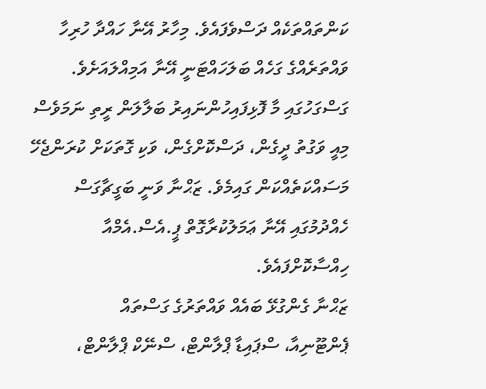ކަންތައްތަކެއް ދަސްވެފައެވެ. މިހާރު އޭނާ ހައްދާ ހުރިހާ ވައްތަރެއްގެ ގަހެއް ބަލަހައްޓަނީ އޭނާ އަމިއްލައަށެވެ. ގަސްގަހުގައި މާ ފޮޅިފައިހުންނައިރު ބަލާލަން ރީތި ނަމަވެސް މިއީ ވަގުތު ދީގެން، ދަސްކޮށްގެން، ވަކި ގޮތަކަށް ކުރަންޖެހޭ މަސައްކަތެއްކަން ގައިމެވެ. ޒަޙްނާ ވަނީ ބަގީޗާގަސް ހެއްދުމުގައި އޭނާ ޢަމަލުކުރާގޮތް ޕީ.އެސް.އެމްއާ ހިއްސާކޮށްފައެވެ.
ޒަޙްނާ ގެންގުޅޭ ބައެއް ވައްތަރުގެ ގަސްތައް
ޕެންޓޫނިއާ، ސްޕައިޑާ ޕްލާންޓް، ސްނޭކް ޕްލާންޓް،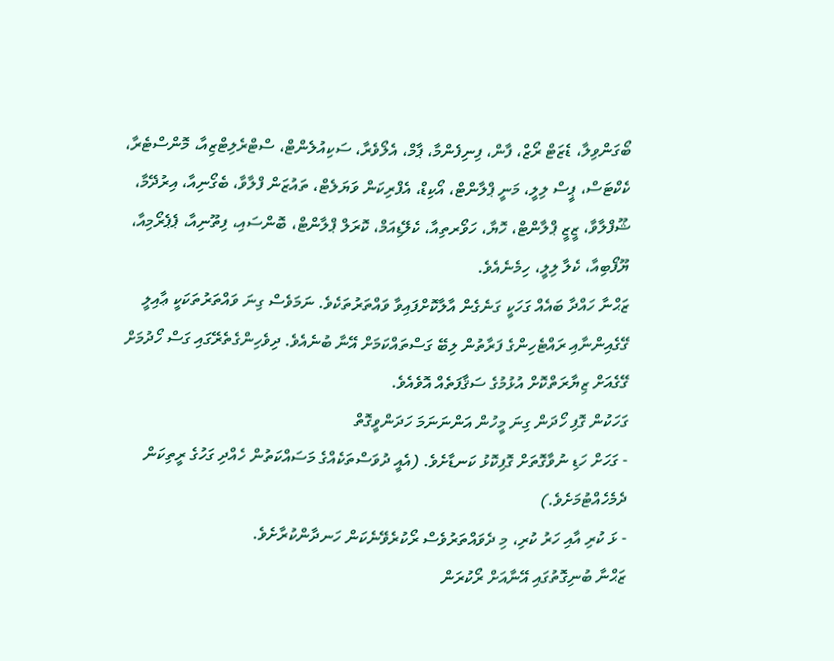ބޯގަންވިލާ، ޑެޒަޓް ރޯޒް، ފާން، ފިނިފެންމާ، ޕާމް، އެލޯވެރާ، ސަކިއުލެންޓް، ސްޓްރެލިޓްޒިއާ، މޮންސްޓެރާ، ކެކްޓަސް، ޕީސް ލިލީ، މަނީ ޕްލާންޓް، އޯކިޑް، އެފްރިކަން ވަޔަލެޓް، ތައުޒަން ފްލާވާ، ބެގޯނިއާ، އިރުދޭމާ، ޝޫފްލާވާ، ޒީޒީ ޕްލާންޓް، ހޮޔާ، ހަވޯރތިއާ، ކެލޭޑިއަމް، ކޮރަލް ޕްލާންޓް، ބޮންސައި، ފިތޫނިއާ، ޕެޕެރޯމިއާ، ޔޫފޯބިއާ، ކެލާ ލިލީ، ހިމެނެއެވެ.
ޒަޙްނާ ހައްދާ ބައެއް ގަހަކީ ގަނެގެން އާލާކޮށްފައިވާ ވައްތަރުތަކެވެ. ނަމަވެސް ގިނަ ވައްތަރުތަކަކީ ޢާއިލީ ގޭގެއިންނާއި ރައްޓެހިންގެ ފަރާތުން ލިބޭ ގަސްތައްކަމަށް އޭނާ ބުނެއެވެ. ދިވެހިންގެތެރޭގައި ގަސް ހޯދުމަށް ގޭގެއަށް ޒިޔާރަތްކޮށް އުޅުމުގެ ސަޤާފަތެއް އޮވެއެވެ.
ގަހަކުން ގޮފި ހޯދަން ގިނަ މީހުން އަންނަނަމަ ހަދަންވީގޮތް
- ގަހަށް ހަޑި ނުވާގޮތަށް ގޮފިކޮޅު ކަނޑާށެވެ. (އެއީ ދުވަސްތަކެއްގެ މަސައްކަތުން ހެއްދި ގަހުގެ ރީތިކަން ދެމެހެއްޓުމަށެވެ.)
- ޅަ ކުރި އާއި ހަރު ކުރި، މި ދެވައްތަރުވެސް ރޯކުރެވޭނެކަން ހަނދާންކުރާށެވެ.
ޒަޙްނާ ބުނިގޮތުގައި އޭނާއަށް ރޯކުރަން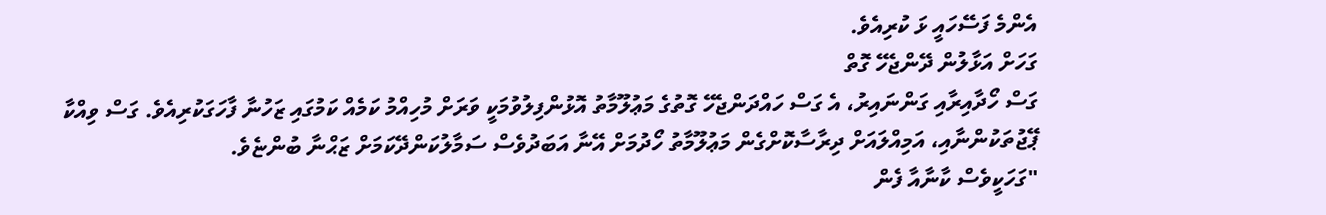އެންމެ ފަސޭހައީ ޅަ ކުރިއެވެ.
ގަހަށް އަޅާލުން ދޭންޖެހޭ ގޮތް
ގަސް ހޯދާއިރާއި ގަންނައިރު، އެ ގަސް ހައްދަންޖެހޭ ގޮތުގެ މަޢުލޫމާތު އޮޅުންފިލުވުމަކީ ވަރަށް މުހިއްމު ކަމެއް ކަމުގައި ޒަހުނާ ފާހަގަކުރިއެވެ. ގަސް ވިއްކާ ޕޭޖުތަކުންނާއި، އަމިއްލައަށް ދިރާސާކޮށްގެން މަޢުލޫމާތު ހޯދުމަށް އޭނާ އަބަދުވެސް ސަމާލުކަންދޭކަމަށް ޒަޙްނާ ބުންޏެވެ.
"ގަހަކީވެސް ކާނާއާ ފެން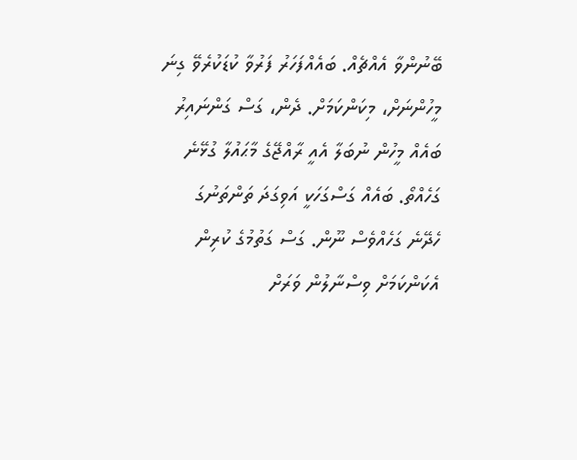ބޭނުންވާ އެއްޗެއް. ބައެއްފަހަރު ފަރުވާ ކުޑަކުރެވޭ ގިނަ މީހުންނަށް، މިކަންކަމަށް. ދެން، ގަސް ގަންނައިރު ބައެއް މީހުން ނުބަލާ އެއީ ރާއްޖޭގެ މާޙައުލާ ގުޅޭނެ ގަހެއްތޯ. ބައެއް ގަސްގަހަކީ އަވިގަދަ ތަންތަނުގަ ހެދޭނެ ގަހެއްވެސް ނޫން. ގަސް ގަތުމުގެ ކުރިން އެކަންކަމަށް ވިސްނާލުން ވަރަށް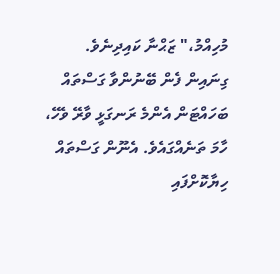މުހިއްމު،" ޒަޙްނާ ކައިދިނެވެ.
ގިނައިން ފެން ބޭނުންވާ ގަސްތައް ބަހައްޓަން އެންމެ ރަނގަޅީ ވާރޭ ވެހޭ، ހާމަ ތަނެއްގައެވެ. އެނޫން ގަސްތައް ހިޔާކޮށްފައި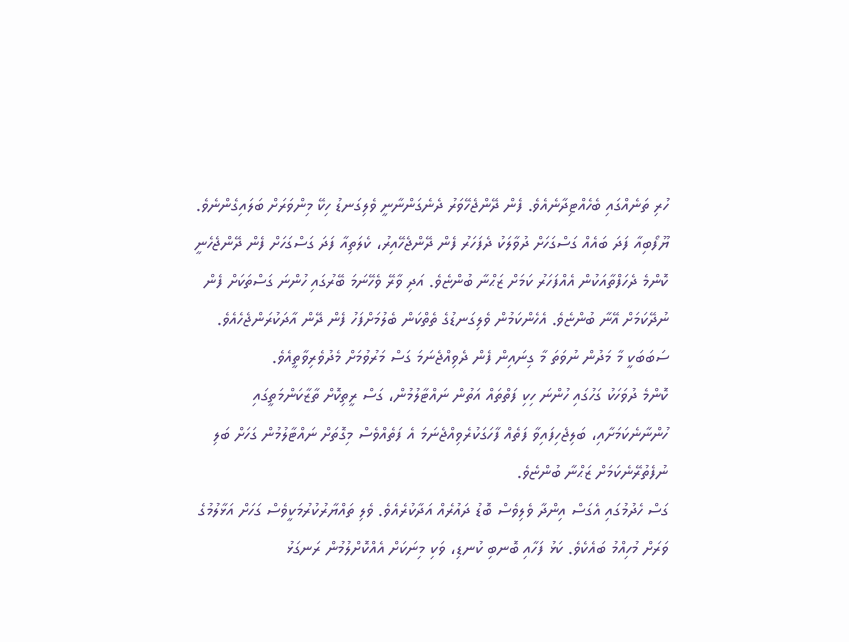ހުރި ތަނެއްގައި ބެހެއްޓިދާނެއެވެ. ފެން ދޭންޖެހޭވަރު ދެނެގަންނާނީ ވެލިގަނޑު ހިކޭ މިންވަރަށް ބަލައިގެންނެވެ. ޔޫފޯބިއާ ފަދަ ބައެއް ގަސްގަހަށް ދުވާލަކު ދެފަހަރު ފެން ދޭންޖެހޭއިރު، ކެލަތިއާ ފަދަ ގަސްގަހަށް ފެން ދޭންޖެހެނީ ކޮންމެ ދެހަފްތާއަކުން އެއްފަހަރު ކަމަށް ޒަޙްނާ ބުންޏެވެ. އަދި ވާރޭ ވެހޭނަމަ ބޭރުގައި ހުންނަ ގަސްތަކަށް ފެން ނުދޭކަމަށް އޭނާ ބުންޏެވެ. އެހެންކަމުން ވެލިގަނޑުގެ ތެތްކަން ބެލުމަށްފަހު ފެން ދޭން އާދަކުރަންޖެހެއެވެ. ސަބަބަކީ މާ މަދުން ނުވަތަ މާ ގިނައިން ފެން ދެވިއްޖެނަމަ ގަސް މަރުވުމަށް މެދުވެރިވާތީއެވެ.
ކޮންމެ ދުވަހަކު ގަހުގައި ހުންނަ ހިކި ފަތްތައް އަތުން ނައްޓާލުމުން، ގަސް ރީތިކޮށް ތާޒާކަންމަތީގައި ހުންނާނެކަމަށާއި، ބަލިޖެހިފައިވާ ފަތެއް ފާހަގަކުރެވިއްޖެނަމަ އެ ފަތެއްވެސް މިގޮތަށް ނައްޓާލުމުން ގަހަށް ބަލި ނުފެތުރޭނެކަމަށް ޒަޙްނާ ބުންޏެވެ.
ގަސް ހެދުމުގައި އެގަސް އިންދާ ވެލިވެސް ބޮޑު ދައުރެއް އަދާކުރެއެވެ. ވެލި ތައްޔާރުކުރުމަކީވެސް ގަހަށް އަޅާލުމުގެ ވަރަށް މުހިއްމު ބައެކެވެ. ކަޅު ފަހާއި ބޮނބި ކުނޑި، ވަކި މިނަކަށް އެއްކޮށްލުމުން ރަނގަޅު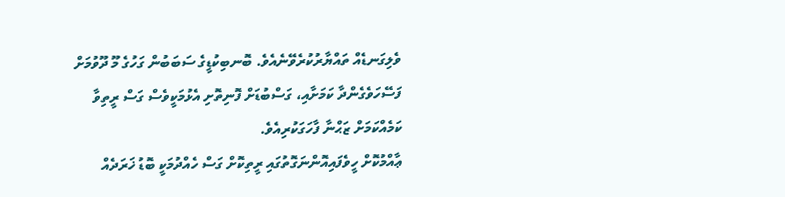ވެލިގަނޑެއް ތައްޔާރުކުރެވޭނެއެވެ. ބޮނބިކުޑީގެ ސަބަބުން ގަހުގެ މޫ ދޫވުމަށް ފަސޭހަވެގެންދާ ކަމަށާއި، ގަސްބުޑަށް ފޮނިތޮށި އެޅުމަކީވެސް ގަސް ރީތިވާ ކަމެއްކަމަށް ޒަޙްނާ ފާހަގަކުރިއެވެ.
ޢާއްމުކޮށް ހީވެފައިއޮންނަގޮތުގައި ރީތިކޮށް ގަސް ހެއްދުމަކީ ބޮޑު ޚަރަދެއް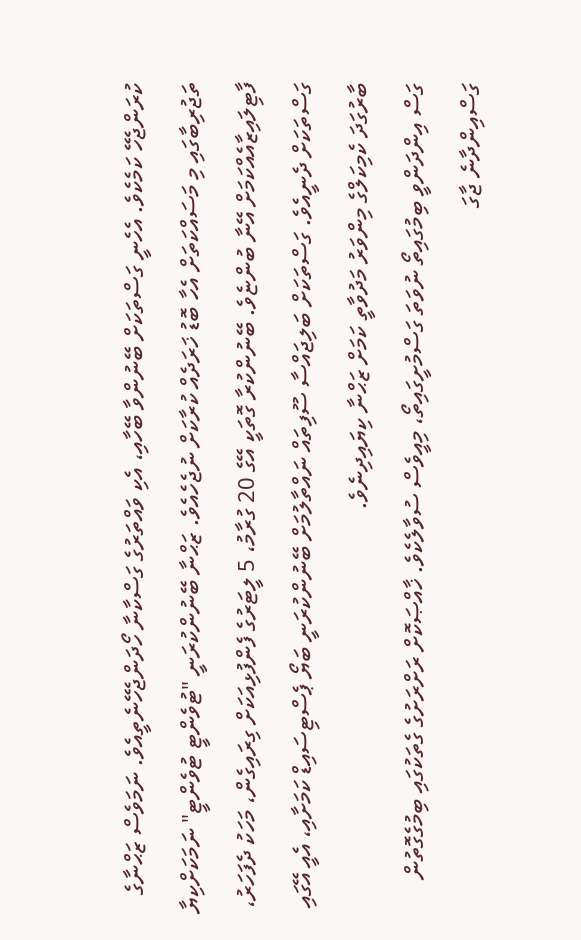ކުރަންޖެހޭ ކަމެކެވެ. އެހެނީ ގަސްތަކަށް ބޭނުންވާ ބޭހާއި، އެކި ވައްތަރުގެ ގަސްކާނާ ހޯދަންޖެހޭނެތީއެވެ. ނަމަވެސް ޒަޙްނާގެ ތަޖުރިބާގައި މި މަސައްކަތަށް އެހާ ބޮޑު ޚަރަދެއް ކުރާކަށް ނުޖެހެއެވެ. ޒަޙްނާ ބޭނުންކުރަނީ "ޓުވެންޓީ ޓުވެންޓީ" ނަމަކަށްކިޔާ ފާޓިލައިޒާއެއްކަމަށް އޭނާ ބުންޏެވެ. ބޭނުންކުރާ ގޮތަކީ އޭގެ 20 ގުރާމު، 5 ލީޓަރުގެ ފެންފުޅިއަކަށް ގިރައިގެން، މަހަކު ދެފަހަރު، ގަސްތަކަށް ދެނީއެވެ. ގަސްތަކަށް ބަލިޖައްސާ ސޫފިތައް ނައްތާލުމަށް ބޭނުންކުރަނީ ބަޔޯ ޕެސްޓިސައިޑް ކަމަށާއި، އެއީ އޭގައި ބާރުގަދަ ކެމިކަލްގެ މިންވަރު މަދުވާތީ ކަމަށް ޒަޙްނާ ކިޔައިދިނެވެ.
ގަސް އިންދަންވީ ބިމުގައިތޯ ނުވަތަ ގަސްމުށީގައިތޯ، މިއީވެސް ސުވާލެކެވެ. ޚާއްޞަކޮށް ރަށްރަށުގެ ގެތަކުގައި ބިމުގެގޮތުން ގަސްއިންދާނެ ޖާގަ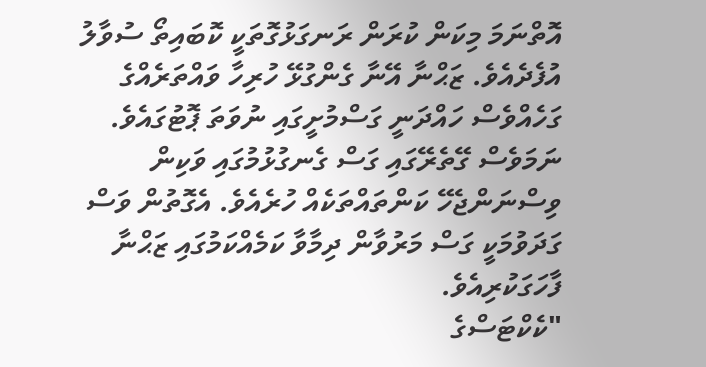އޮތްނަމަ މިކަން ކުރަން ރަނގަޅުގޮތަކީ ކޮބައިތޯ ސުވާލު އުފެދެއެވެ. ޒަޙްނާ އޭނާ ގެންގުޅޭ ހުރިހާ ވައްތަރެއްގެ ގަހެއްވެސް ހައްދަނީ ގަސްމުށީގައި ނުވަތަ ޕޮޓުގައެވެ. ނަމަވެސް ގޭތެރޭގައި ގަސް ގެނގުޅުމުގައި ވަކިން ވިސްނަންޖެހޭ ކަންތައްތަކެއް ހުރެއެވެ. އެގޮތުން ވަސް ގަދަވުމަކީ ގަސް މަރުވާން ދިމާވާ ކަމެއްކަމުގައި ޒަޙްނާ ފާހަގަކުރިއެވެ.
"ކެކްޓަސްގެ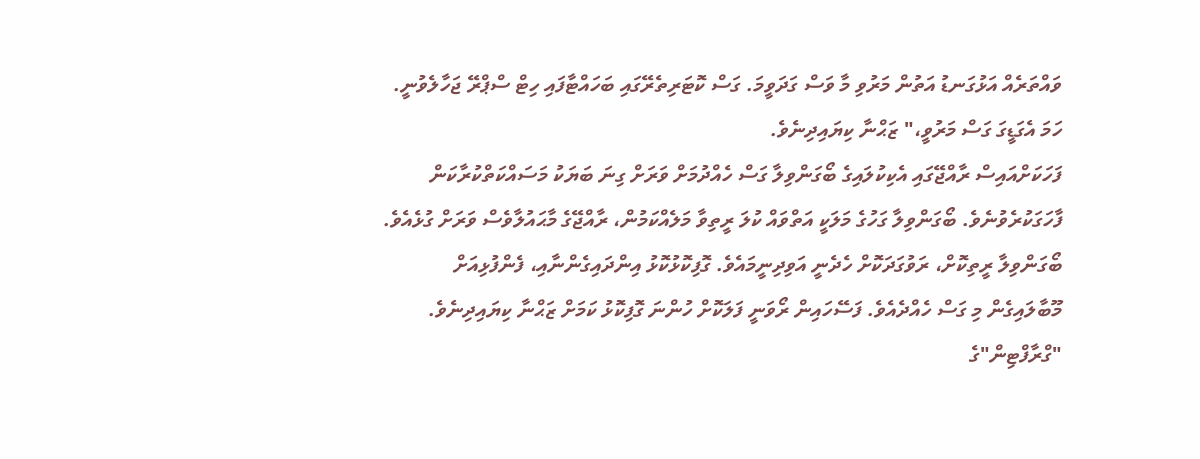ވައްތަރެއް އަޅުގަނޑު އަތުން މަރުވި މާ ވަސް ގަދަވީމަ. ގަސް ކޮޓަރިތެރޭގައި ބަހައްޓާފައި ހިޓް ސްޕްރޭ ޖަހާލެވުނީ. ހަމަ އެގަޑީގަ ގަސް މަރުވީ،" ޒަޙްނާ ކިޔައިދިނެވެ.
ފަހަކަށްއައިސް ރާއްޖޭގައި އެކިކުލައިގެ ބޯގަންވިލާ ގަސް ހެއްދުމަށް ވަރަށް ގިނަ ބަޔަކު މަސައްކަތްކުރާކަން ފާހަގަކުރެވުނެވެ. ބޯގަންވިލާ ގަހުގެ މަލަކީ އަތްވައް ކުލަ ރީތިވާ މަލެއްކަމުން، ރާއްޖޭގެ މާޙައުލާވެސް ވަރަށް ގުޅެއެވެ.
ބޯގަންވިލާ ރީތިކޮށް، ރަވުގަދަކޮށް ހެދެނީ އަވިދިނީމައެވެ. ގޮފިކޮޅުކޮޅު އިންދައިގެންނާއި، ފެންފުޅިއަށް މޫބާލައިގެން މި ގަސް ހެއްދެއެވެ. ފަސޭހައިން ރޯވަނީ ފަލަކޮށް ހުންނަ ގޮފިކޮޅު ކަމަށް ޒަޙްނާ ކިޔައިދިނެވެ. "ގްރާފްޓިން"ގެ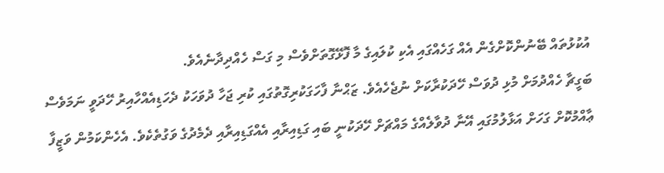އުކުޅުތައް ބޭނުންކޮށްގެން އެއް ގަހެއްގައި އެކި ކުލައިގެ މާ ފޮޅޭގޮތަށްވެސް މި ގަސް ހެއްދިދާނެއެވެ.
ބަގީޗާ ހެއްދުމަށް މުޅި ދުވަސް ހޭދަކުރާކަށް ނުޖެހެއެވެ. ޒަޙްނާ ފާހަގަކުރިގޮތުގައި ކުރި ޖަހާ ދުވަހަކު ދެހަޑިއެއްހާއިރު ހޭދަވީ ނަމަވެސް ޢާއްމުކޮށް ގަހަށް އަޅާލުމުގައި އޭނާ ދުވާލެއްގެ މައްޗަށް ހޭދަކުނީ ބައި ގަޑިއިރާއި އެއްގަޑިއިރާއި ދެމެދުގެ ވަގުތެކެވެ. އެހެންކަމުން ވަޒީފާ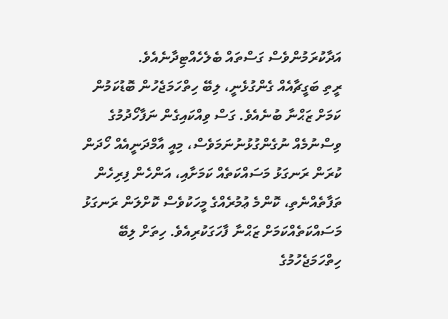އަދާކުރަމުންވެސް ގަސްތައް ބެލެހެއްޓިދާނެއެވެ.
ރީތި ބަގީޗާއެއް ގެންގުޅެނީ، ލިބޭ ހިތްހަމަޖެހުން ބޮޑުކަމުން ކަމަށް ޒަޙްނާ ބުނެއެވެ. ގަސް ވިއްކައިގެން ނަފާހޯދުމުގެ ވިސްނުމެއް ނުގެންގުޅުނުނަމަވެސް، މިއީ އާމްދަނީއެއް ހޯދަން ކުރަން ރަނގަޅު މަސައްކަތެއް ކަމަށާއި، އަންހެން ފިރިހެން ތަފާތެއްނެތި، ކޮންމެ ޢުމުރެއްގެ މީހަކުވެސް ކޮށްލަން ރަނގަޅު މަސައްކަތެއްކަމަށް ޒަޙްނާ ފާހަގަކުރިއެވެ. ހިތަށް ލިބޭ ހިތްހަމަޖެހުމުގެ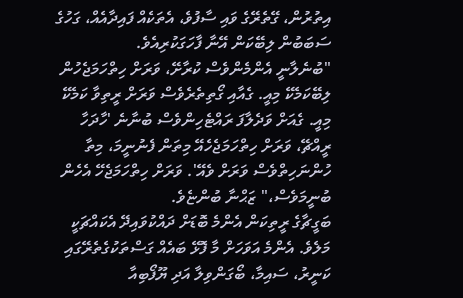އިތުރުން، ގޭތެރޭގެ ވައި ސާފުވެ، އެތަކެއް ފައިދާއެއް، ގަހުގެ ސަބަބުން ލިބޭކަން އޭނާ ފާހަގަކުރިއެވެ.
"ބުނެލާނީ އެންމެންވެސް ކުރާށޭ، ވަރަށް ހިތްހަމަޖެހުން ލިބޭކަމެކޭ މިއީ. ގެއާއި ގޯތިތެރެވެސް ވަރަށް ރީތިވާ ކަމެކޭ މިއީ. ގެއަށް ވަދެލާފަ ރައްޓެހިންވެސް ބުނާނެ 'ހާދަހާ ރީއްޗޭ، ވަރަށް ހިތްހަމަޖެހެއޭ މިތަން ފެނުނީމަ، މިތާ ހުންނަހިތްވެސް ވަރަށް ވެއޭ'. ވަރަށް ހިތްހަމަޖެހޭ އެހެން ބުނީމަވެސް،" ޒަޙްނާ ބުންޏެވެ.
ބަގީޗާގެ ރީތިކަން އެންމެ ބޮޑަށް ދައްކުވައިދޭ އެކައްޗަކީ މަލެވެ. އެންމެ އަވަހަށް މާ ފޮޅޭ ބައެއް ގަސްތަކުގެތެރޭގައި ކަނީރު، ސައިމާ، ބޯގަންވިލާ އަދި ޔޫފޯބިއާ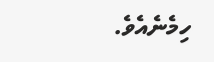ހިމެނެއެވެ.